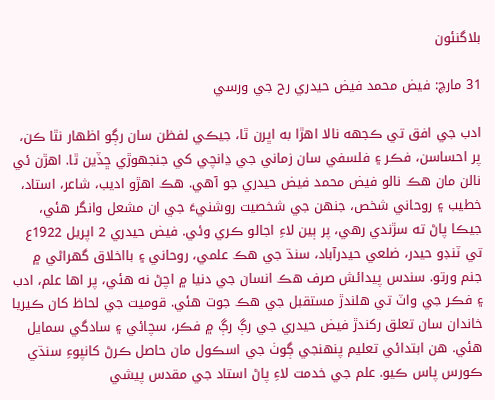بلاگنئون

31 مارچ: فيض محمد فيض حيدري رح جي ورسي

ادب جي افق تي ڪجھه نالا اهڙا به اڀرن ٿا، جيڪي لفظن سان رڳو اظهار نٿا ڪن، پر احساسن، فڪر ۽ فلسفي سان زماني جي ڍانچي کي جنجهوڙي ڇڏين ٿا. اهڙن ئي نالن مان هڪ نالو فيض محمد فيض حيدري جو آهي. هڪ اهڙو اديب، شاعر، استاد، خطيب ۽ روحاني شخص، جنهن جي شخصيت روشنيءَ جي ان مشعل وانگر هئي، جيڪا پاڻ ته سڙندي رهي، پر ٻين لاءِ اجالو ڪري وئي. فيض حيدري 2 اپريل 1922ع تي ٽنڊو حيدر، ضلعي حيدرآباد، سنڌ جي هڪ علمي، روحاني ۽ بااخلاق گهراڻي ۾ جنم ورتو. سندس پيدائش صرف هڪ انسان جي دنيا ۾ اچڻ نه هئي، پر اها علم، ادب ۽ فڪر جي واٽ تي هلندڙ مستقبل جي هڪ جوت هئي. قوميت جي لحاظ کان ڪيريا خاندان سان تعلق رکندڙ فيض حيدري جي رڳ رڳ ۾ فڪر، سچائي ۽ سادگي سمايل هئي. هن ابتدائي تعليم پنهنجي ڳوٺ جي اسڪول مان حاصل ڪرڻ کانپوءِ سنڌي ڪورس پاس ڪيو. علم جي خدمت لاءِ پاڻ استاد جي مقدس پيشي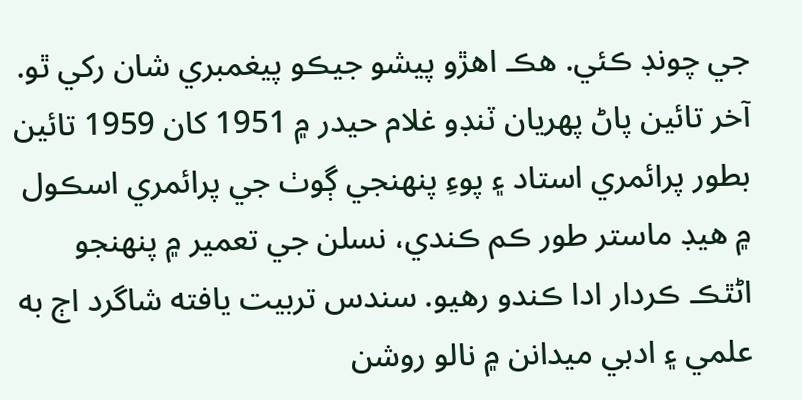جي چونڊ ڪئي. هڪ اهڙو پيشو جيڪو پيغمبري شان رکي ٿو. آخر تائين پاڻ پھريان ٽنڊو غلام حيدر ۾ 1951 کان 1959 تائين بطور پرائمري استاد ۽ پوءِ پنهنجي ڳوٺ جي پرائمري اسڪول ۾ هيڊ ماستر طور ڪم ڪندي، نسلن جي تعمير ۾ پنهنجو اڻٿڪ ڪردار ادا ڪندو رهيو. سندس تربيت يافته شاگرد اڄ به علمي ۽ ادبي ميدانن ۾ نالو روشن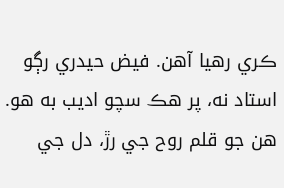ڪري رهيا آهن. فيض حيدري رڳو استاد نه، پر هڪ سچو اديب به هو. هن جو قلم روح جي رڙ، دل جي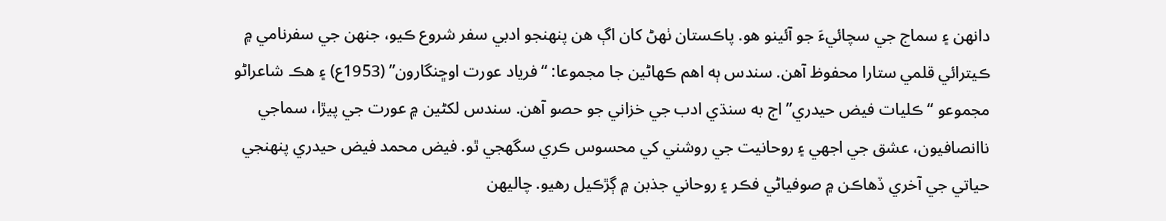دانهن ۽ سماج جي سچائيءَ جو آئينو هو. پاڪستان ٺهڻ کان اڳ هن پنهنجو ادبي سفر شروع ڪيو، جنهن جي سفرنامي ۾ ڪيترائي قلمي ستارا محفوظ آهن. سندس ٻه اهم ڪهاڻين جا مجموعا: “فرياد عورت اوڇنگارون” (1953ع) ۽ هڪ شاعراڻو مجموعو “ڪليات فيض حيدري” اڄ به سنڌي ادب جي خزاني جو حصو آهن. سندس لکڻين ۾ عورت جي پيڙا، سماجي ناانصافيون، عشق جي اجهي ۽ روحانيت جي روشني کي محسوس ڪري سگهجي ٿو. فيض محمد فيض حيدري پنهنجي حياتي جي آخري ڏهاڪن ۾ صوفياڻي فڪر ۽ روحاني جذبن ۾ ڳڙڪيل رهيو. چاليهن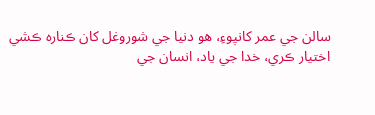سالن جي عمر کانپوءِ، هو دنيا جي شوروغل کان ڪناره ڪشي اختيار ڪري، خدا جي ياد، انسان جي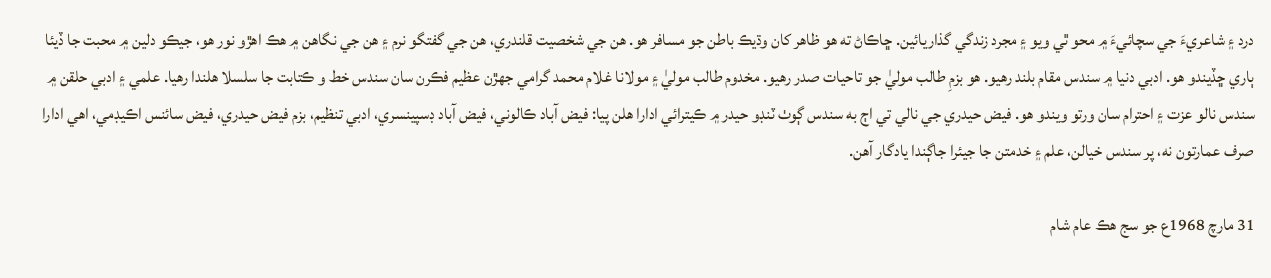درد ۽ شاعريءَ جي سچائيءَ ۾ محو ٿي ويو ۽ مجرد زندگي گذاريائين. ڇاڪاڻ ته هو ظاهر کان وڌيڪ باطن جو مسافر هو. هن جي شخصيت قلندري، هن جي گفتگو نرم ۽ هن جي نگاهن ۾ هڪ اهڙو نور هو، جيڪو دلين ۾ محبت جا ڏيئا ٻاري ڇڏيندو هو. ادبي دنيا ۾ سندس مقام بلند رهيو. هو بزمِ طالب موليٰ جو تاحيات صدر رهيو. مخدوم طالب موليٰ ۽ مولانا غلام محمد گرامي جهڙن عظيم فڪرن سان سندس خط و ڪتابت جا سلسلا هلندا رهيا. علمي ۽ ادبي حلقن ۾ سندس نالو عزت ۽ احترام سان ورتو ويندو هو. فيض حيدري جي نالي تي اڄ به سندس ڳوٺ ٽنڊو حيدر ۾ ڪيترائي ادارا هلن پيا: فيض آباد ڪالوني، فيض آباد ڊسپينسري، ادبي تنظيم، بزم فيض حيدري، فيض سائنس اڪيڊمي، اهي ادارا صرف عمارتون نه، پر سندس خيالن، علم ۽ خدمتن جا جيئرا جاڳندا يادگار آهن.

31 مارچ 1968ع جو سج هڪ عام شام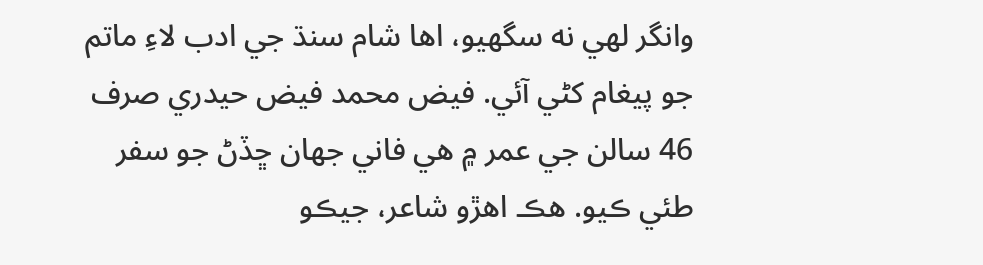وانگر لهي نه سگهيو، اها شام سنڌ جي ادب لاءِ ماتم جو پيغام کڻي آئي. فيض محمد فيض حيدري صرف 46 سالن جي عمر ۾ هي فاني جهان ڇڏڻ جو سفر طئي ڪيو. هڪ اهڙو شاعر، جيڪو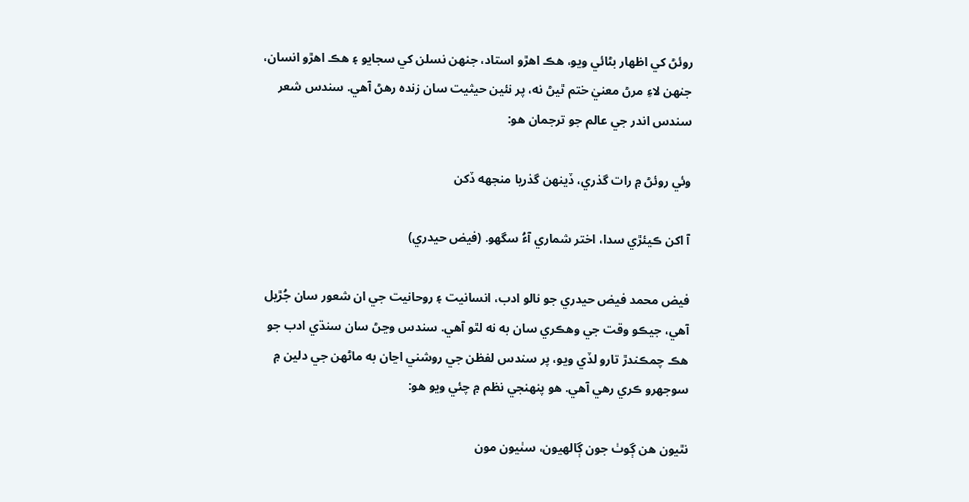روئڻ کي اظهار بڻائي ويو، هڪ اهڙو استاد، جنهن نسلن کي سجايو ۽ هڪ اهڙو انسان، جنهن لاءِ مرڻ معنيٰ ختم ٿيڻ نه، پر نئين حيثيت سان زنده رهڻ آهي. سندس شعر سندس اندر جي عالم جو ترجمان هو:

وئي روئڻ ۾ رات گذري، ڏينھن گذريا منجھه ڏکن

آ اکن ڪيئڙي سدا، اختر شماري آءُ سگھو. (فيض حيدري)

فيض محمد فيض حيدري جو نالو ادب، انسانيت ۽ روحانيت جي ان شعور سان جُڙيل آهي، جيڪو وقت جي وهڪري سان به نه لٿو آهي. سندس وڃڻ سان سنڌي ادب جو هڪ چمڪندڙ تارو لڏي ويو، پر سندس لفظن جي روشني اڃان به ماڻهن جي دلين ۾ سوجهرو ڪري رهي آهي. هو پنهنجي نظم ۾ چئي ويو هو:

نٿيون هن ڳوٺ جون ڳالهيون، سٺيون مون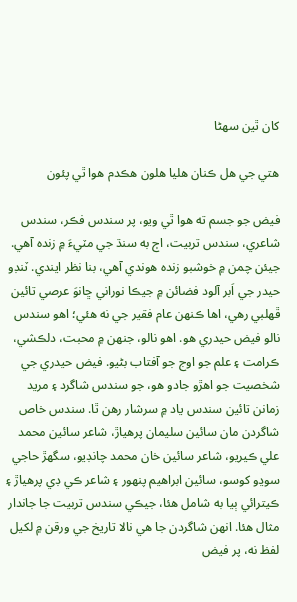کان ٿين سھڻا

هتي جي هل ڪنان هليا هلون هڪدم هوا ٿي پئون

فيض جو جسم ته هوا ٿي ويو، پر سندس فڪر، سندس شاعري، سندس تربيت، اڄ به سنڌ جي مٽيءَ ۾ زنده آهي. جيئن چمن ۾ خوشبو زنده هوندي آهي، بنا نظر ايندي. ٽنڊو حيدر جي اَبر آلود فضائن ۾ جيڪا نوراني ڇانوَ عرصي تائين ڦهلبي رهي، اها ڪنهن عام فقير جي نه هئي؛ اهو سندس نالو فيض حيدري هو. اهو نالو، جنهن ۾ محبت، دلڪشي، ڪرامت ۽ علم جو اوج جو آفتاب بڻيو. فيض حيدري جي شخصيت جو اهڙو جادو هو، جو سندس شاگرد ۽ مريد زمانن تائين سندس ياد ۾ سرشار رهن ٿا. سندس خاص شاگردن مان سائين سليمان پرهياڙ، شاعر سائين محمد علي ڪيريو، شاعر سائين خان محمد چانڊيو، سگھڙ حاجي سوڍو کوسو، سائين ابراهيم پنھور ۽ شاعر ڪي ڊي پرھياڙ ۽ ڪيترائي ٻيا به شامل هئا، جيڪي سندس تربيت جا جاندار مثال هئا. انهن شاگردن جا هي نالا تاريخ جي ورقن ۾ لکيل لفظ نه، پر فيض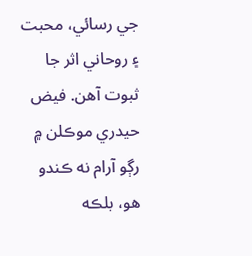جي رسائي، محبت ۽ روحاني اثر جا ثبوت آهن. فيض حيدري موڪلن ۾ رڳو آرام نه ڪندو هو، بلڪه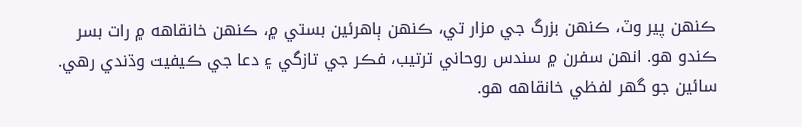ڪنهن پير وٽ، ڪنهن بزرگ جي مزار تي، ڪنهن ٻاهرئين بستي ۾، ڪنهن خانقاھه ۾ رات بسر ڪندو هو. انهن سفرن ۾ سندس روحاني ترتيب، فڪر جي تازگي ۽ دعا جي ڪيفيت وڌندي رهي. سائين جو گهر لفظي خانقاھه هو.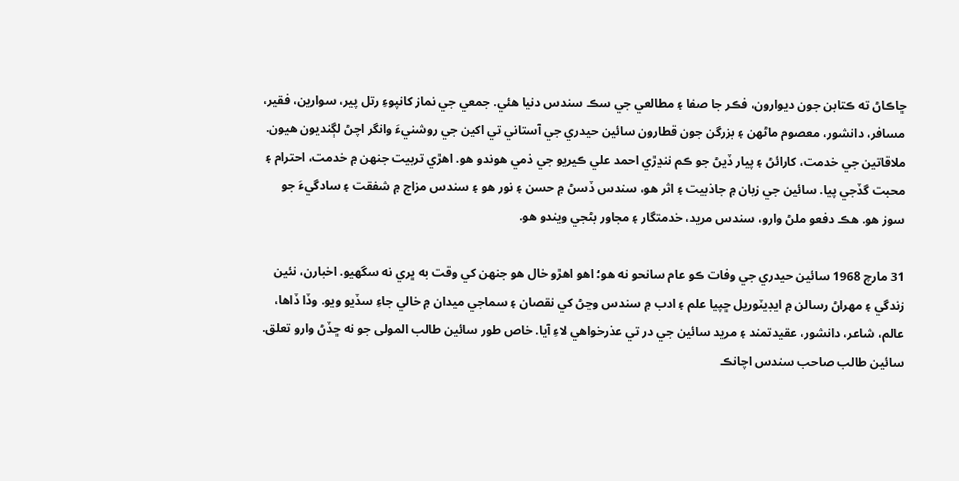ڇاڪاڻ ته ڪتابن جون ديوارون، فڪر جا صفا ۽ مطالعي جي سڪ سندس دنيا هئي. جمعي جي نماز کانپوءِ رتل پير، سوارين، فقير، مسافر، دانشور، معصوم ماڻهن ۽ بزرگن جون قطارون سائين حيدري جي آستاني تي اکين جي روشنيءَ وانگر اچڻ لڳنديون هيون. ملاقاتين جي خدمت، کارائڻ ۽ پيار ڏيڻ جو ڪم ننڍڙي احمد علي ڪيريو جي ذمي هوندو هو. اهڙي تربيت جنهن ۾ خدمت، احترام ۽ محبت گڏجي پيا. سائين جي زبان ۾ جاذبيت ۽ اثر هو، سندس ڏسڻ ۾ حسن ۽ نور هو ۽ سندس مزاج ۾ شفقت ۽ سادگيءَ جو سوز هو. هڪ دفعو ملڻ وارو، سندس مريد، خدمتگار ۽ مجاور بڻجي ويندو هو.

31 مارچ 1968 سائين حيدري جي وفات ڪو عام سانحو نه هو؛ اهو اهڙو خال هو جنهن کي وقت به ڀري نه سگهيو. اخبارن، نئين زندگي ۽ مھراڻ رسالن ۾ ايڊيٽوريل ڇپيا علم ۽ ادب ۾ سندس وڃڻ کي نقصان ۽ سماجي ميدان ۾ خالي جاءِ سڏيو ويو. وڏا ڏاها، عالم، شاعر، دانشور، عقيدتمند ۽ مريد سائين جي در تي عذرخواهي لاءِ آيا. خاص طور سائين طالب المولى جو نه ڇڏڻ وارو تعلق. سائين طالب صاحب سندس اچانڪ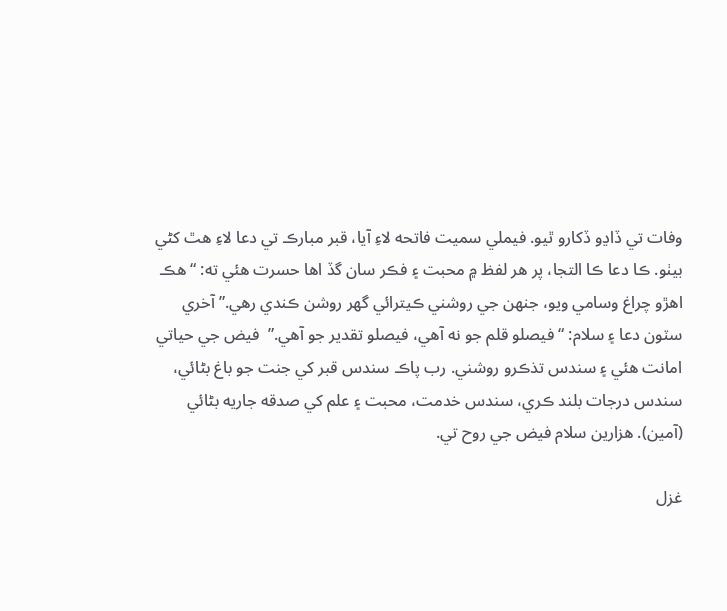وفات تي ڏاڍو ڏکارو ٿيو. فيملي سميت فاتحه لاءِ آيا، قبر مبارڪ تي دعا لاءِ هٿ کڻي بيٺو. ڪا دعا ڪا التجا، پر هر لفظ ۾ محبت ۽ فڪر سان گڏ اها حسرت هئي ته: “هڪ اهڙو چراغ وسامي ويو، جنهن جي روشني ڪيترائي گهر روشن ڪندي رهي.” آخري سٽون دعا ۽ سلام: “فيصلو قلم جو نه آهي، فيصلو تقدير جو آهي.”  فيض جي حياتي امانت هئي ۽ سندس تذڪرو روشني. رب پاڪ سندس قبر کي جنت جو باغ بڻائي، سندس درجات بلند ڪري، سندس خدمت، محبت ۽ علم کي صدقه جاريه بڻائي (آمين). هزارين سلام فيض جي روح تي.

غزل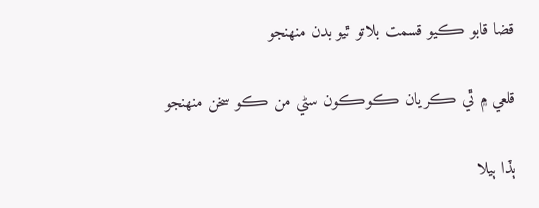قضا قابو ڪيو قسمت بلاتو ٿيو بدن منھنجو

قلعي ۾ ٿي ڪريان ڪوڪون سڻي من ڪو سخن منھنجو

ٻڏا ٻيلا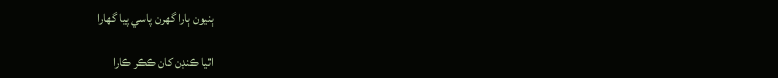ٻنيون ٻارا گھرن پاسي پيا گھارا

اٿيا ڪنڊن کان ڪڪر ڪارا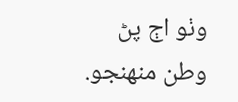وٺو اڄ پڻ وطن منهنجو.